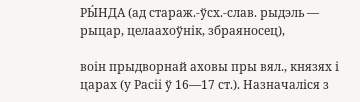РЫ́НДА (ад стараж.-ўсх.-слав. рыдэль — рыцар, целаахоўнік, збраяносец),

воін прыдворнай аховы пры вял., князях і царах (у Расіі ў 16—17 ст.). Назначаліся з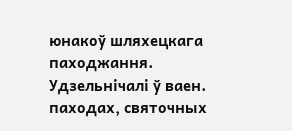юнакоў шляхецкага паходжання. Удзельнічалі ў ваен. паходах, святочных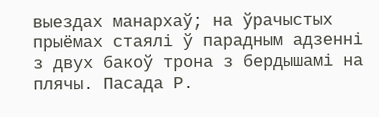выездах манархаў; на ўрачыстых прыёмах стаялі ў парадным адзенні з двух бакоў трона з бердышамі на плячы. Пасада Р.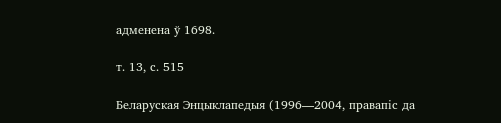адменена ў 1698.

т. 13, с. 515

Беларуская Энцыклапедыя (1996—2004, правапіс да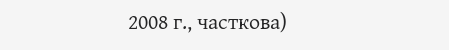2008 г., часткова)